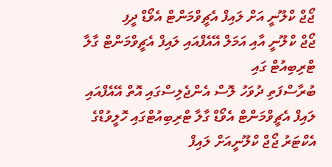ޖޯޖް ކްލޫނީ އަށް ލައިފް އެޗީވްމަންޓް އެވޯޑް ދީފި
ޖޯޖް ކްލޫނީ އާއި އަމަލް އޭއެފްއައި ލައިފް އެޗީވްމަންޓް ގާލާ ޓްރިބިއުޓް ގައި
ބުރާސްފަތި ދުވަހު ލޮސް އެންޖެލިސްގައި އޮތް އޭއެފްއައި ލައިފް އެޗީވްމަންޓް އެވޯޑް ގާލާ ޓްރިބިއުޓްގައި ހޮލީވުޑްގެ އެކްޓަރު ޖޯޖް ކްލޫނީއަށް ލައިފް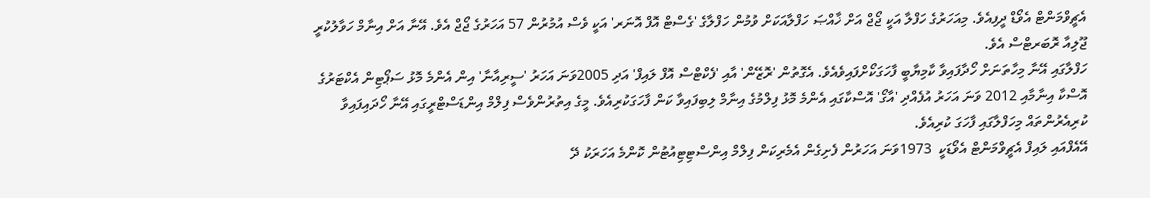އެޗީވްމަންޓް އެވޯޑް ދީފިއެވެ. މިއަހަރުގެ ހަފްލާ އަކީ ޖޯޖް އަށް ޚާއްޞަ ހަފްލާއަކަށް ވުމުން ހަފްލާގެ 'ގެސްޓް އޮފް އޮނަރ' އަކީ ވެސް އުމުރުން 57 އަހަރުގެ ޖޯޖް އެވެ. އޭނާ އަށް އިނާމް ހަވާލުކުރީ ޖޫލިއާ ރޮބަރޓްސް އެވެ.
ހަފްލާގައި އޭނާ މިހާތަނަށް ހޯދާފައިވާ ކާމިޔާބީ ފާހަގަކޯށްފައިވެއެވެ. އެގޮތުން 'ރޮޒޭން' އާއި 'ފެކްޓްސް އޮފް ލައިފް' އަދި 2005ވަނަ އަހަރު 'ސީރިއާނާ' އިން އެންމެ މޮޅު ސަޕޯޓިން އެކްޓަރުގެ އޮސްކާ އިނާމާއި 2012 ވަނަ އަހަރު އުފެއްދި 'އާގޯ' އޮސްކާގައި އެންމެ މޮޅު ފިލްމުގެ އިނާމް ލިބިފައިވާ ކަން ފާހަގަކުރިއެވެ. މީގެ އިތުރުންވެސް ފިލްމް އިންޑަސްޓްރީގައި އޭނާ ހޯދައިފައިވާ ކުރިއެރުންތައް މިހަފްލާގައި ފާހަގަ ކުރިއެވެ.
އޭއެފްއައި ލައިފް އެޗީވްމަންޓް އެވޯޑަކީ  1973ވަނަ އަހަރުން ފެށިގެން އެމެރިކަން ފިލްމް އިންސްޓިޓިއުޓުން ކޮންމެ އަހަރަކު ދޭ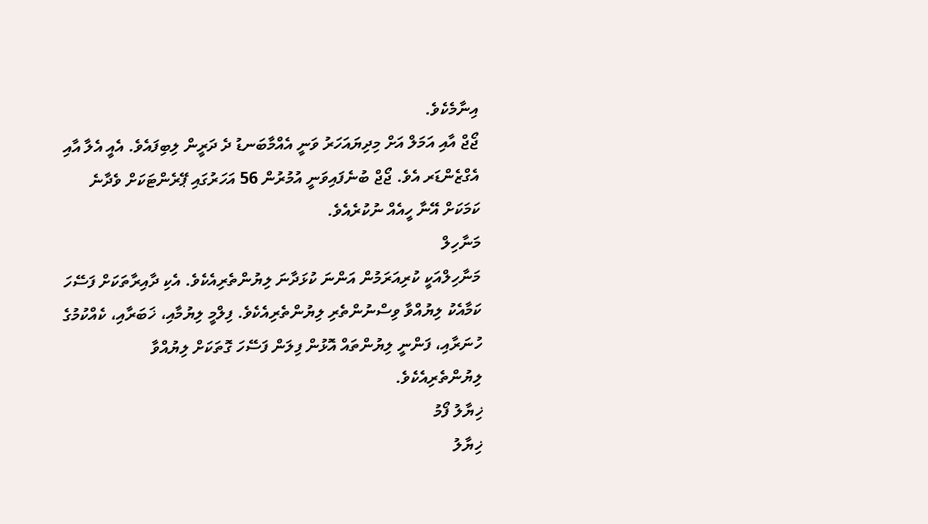އިނާމެކެވެ.
ޖޯޖް އާއި އަމަލް އަށް މިދިޔައަހަރު ވަނީ އެއްމާބަނޑު ދެ ދަރީން ލިބިފައެވެ. އެއީ އެލާ އާއި އެގްޒެންޑަރ އެވެ. ޖޯޖް ބުނެފައިވަނީ އުމުރުން 56 އަހަރުގައި ޕޭރެންޓަކަށް ވެދާނެ ކަމަކަށް އޭނާ ހީއެއް ނުކުރެއެވެ.
މަނާހިލް
މަނާހިލްއަކީ ކުރިއަރަމުން އަންނަ ކުޅަދާނަ ލިޔުންތެރިއެކެވެ. އެކި ދާއިރާތަކަށް ފަސޭހަ ކަމާއެކު ލިޔުއްވާ ވިސްނުންތެރި ލިޔުންތެރިއެކެވެ. ފިލްމީ ލިޔުމާއި، ޚަބަރާއި، ކެއްކުމުގެ ހުނަރާއި، ފަންނީ ލިޔުންތައް އޮޅުން ފިލަން ފަސޭހަ ގޮތަކަށް ލިޔުއްވާ ލިޔުންތެރިއެކެވެ.
ޚިޔާލު ފޯމު
ޚިޔާލު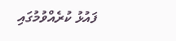ފައުޅު ކުރެއްވުމުގައި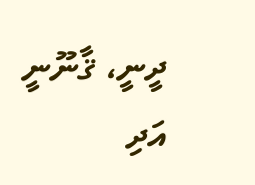ދީނީ، ޤާނޫނީ އަދި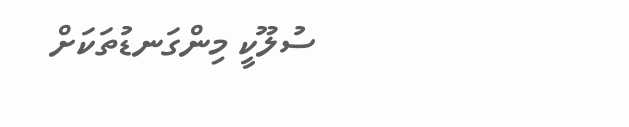ސުލޫކީ މިންގަނޑުތަކަށް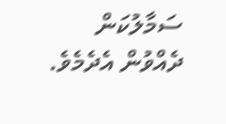ސަމާލުކަން ދެއްވުން އެދެމެވެ.